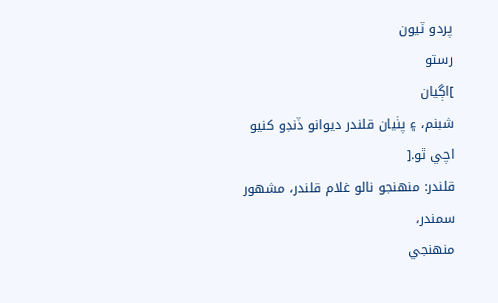پردو ٽيون
رستو
]اڳيان
شبنم، ۽ پٺيان قلندر ديوانو ڏنڊو کنيو اچي ٿو.[
قلندر: منهنجو نالو غلام قلندر، مشهور سمندر،
منهنجي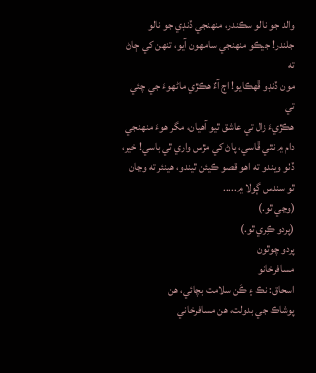والد جو نالو سڪندر، منهنجي ڏنڊي جو نالو
جلندر! جيڪو منهنجي سامهون آيو، تنهن کي ڄاڻ ته
مون ڏنڊو ڦهڪايو! اڄ آءٌ هڪڙي ماڻهوءَ جي چئي تي
هڪڙيءَ زال تي عاشق ٿيو آهيان، مگر هوءَ منهنجي
دام ۾ نٿي ڦاسي، پاڻ کي مڙس واري ٿي باسي! خير،
ڏٺو ويندو ته اهو قصو ڪيئن ٿيندو، هينئر ته وڃان
ٿو سندس ڳولا ۾.....
(وڃي ٿو.)
(پردو ڪِري ٿو.)
پردو چوٿون
مسافرخانو
اسحاق: نڪ ۽ ڪَن سلامت بچائي، هن
پوشاڪ جي بدولت، هن مسافرخاني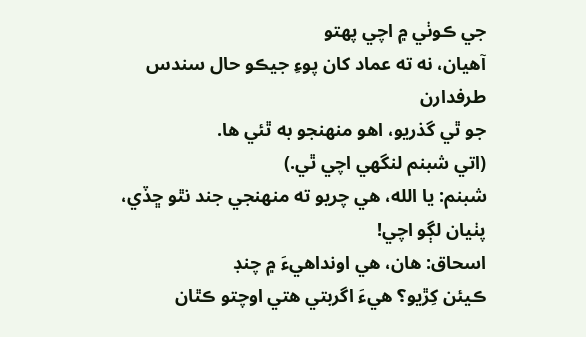جي ڪوٺي ۾ اچي پهتو
آهيان، نه ته عماد کان پوءِ جيڪو حال سندس طرفدارن
جو ٿي گذريو، اهو منهنجو به ٿئي ها.
(اتي شبنم لنگهي اچي ٿي.)
شبنم: يا الله، هي چريو ته منهنجي جند نٿو ڇڏي،
پٺيان لڳو اچي!
اسحاق: هان، هي اونداهيءَ ۾ چنڊ
ڪيئن کِڙيو؟ هيءَ اگربتي هتي اوچتو ڪٿان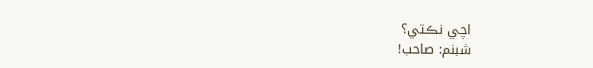اچي نڪتي؟
شبنم: صاحب!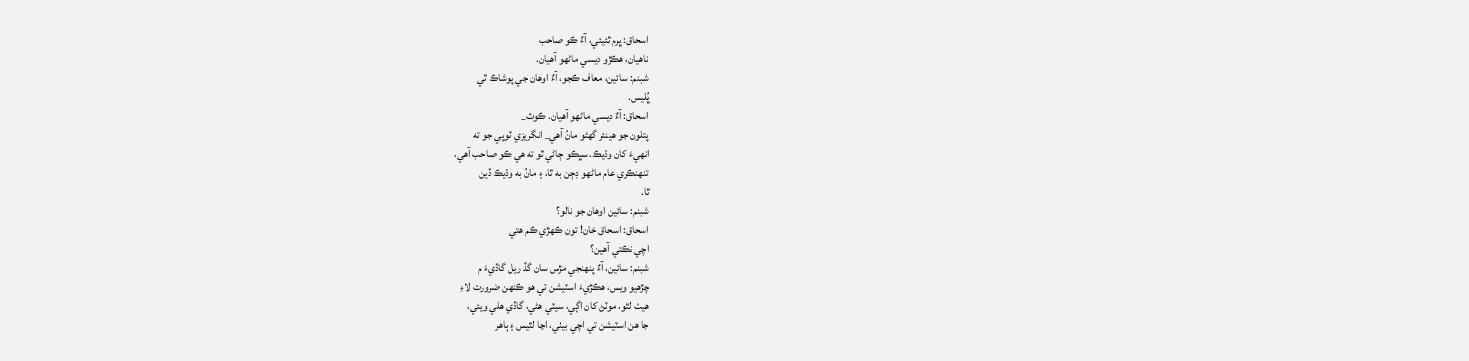اسحاق: ڀرم ٿئيئي، آءٌ ڪو صاحب
ناهيان، هڪڙو ديسي ماڻهو آهيان.
شبنم: سائين، معاف ڪجو، آءٌ اوهان جي پوشاڪ ٿي
ڀُليس.
اسحاق: آءٌ ديسي ماڻهو آهيان. ڪوٽ_
پتلون جو هينئر گهڻو مانُ آهي_ انگريزي ٽوپي جو ته
انهيءَ کان وڌيڪ. سڀڪو ڄاڻي ٿو ته هي ڪو صاحب آهي،
تنهنڪري عام ماڻهو ڊڄن به ٿا، ۽ مانُ به وڌيڪ ڏين
ٿا.
شبنم: سائين اوهان جو نالو؟
اسحاق: اسحاق خان! تون ڪهڙي ڪم هتي
اچي نڪتي آهين؟
شبنم: سائين، آءٌ پنهنجي مڙس سان گڏ ريل گاڏيءَ م
چڙهيو ويس، هڪڙيءَ اسٽيشن تي هو ڪنهن ضرورت لاءِ
هيٺ لٿو، موٽڻ کان اڳي، سيٽي هڻي، گاڏي هلي ويئي،
جا هن اسٽيشن تي اچي بيٺي، اڃا لٿيس ۽ ٻاهر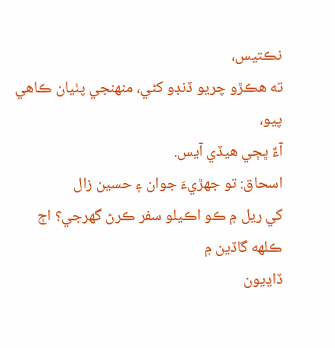نڪتيس،
ته هڪڙو چريو ڏنڊو کڻي، منهنجي پٺيان ڪاهي پيو،
آءٌ ڀڄي هيڏي آيس.
اسحاق: تو جهڙيءَ جوان ۽ حسين زال
کي ريل ۾ ڪو اڪيلو سفر ڪرڻ گهرجي؟ اڄ ڪلهه گاڏين ۾
ڏاڍيون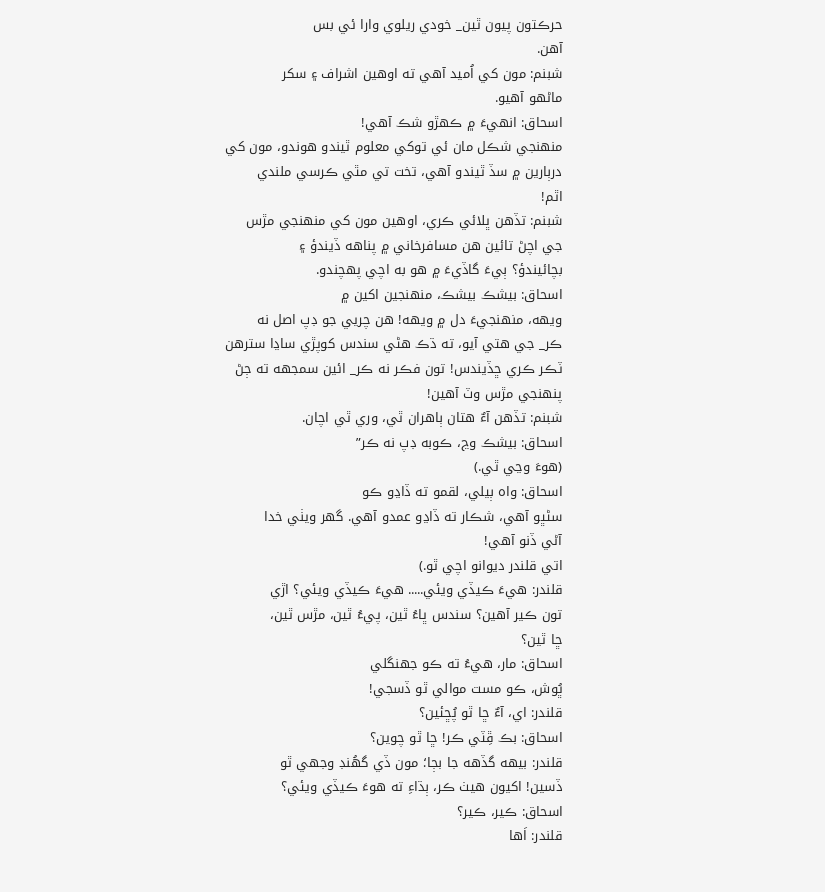حرڪتون پيون ٿين_ خودي ريلوي وارا ئي بس
آهن.
شبنم: مون کي اُميد آهي ته اوهين اشراف ۽ سکر
ماڻهو آهيو.
اسحاق: انهيءَ ۾ ڪهڙو شڪ آهي!
منهنجي شڪل مان ئي توکي معلوم ٿيندو هوندو، مون کي
درٻارين ۾ سڏ ٿيندو آهي، تخت تي مٿي ڪرسي ملندي
اٿم!
شبنم: تڏهن ڀلائي ڪري، اوهين مون کي منهنجي مڙس
جي اچڻ تائين هن مسافرخاني ۾ پناهه ڏيندؤ ۽
بچائيندؤ؟ ٻيءَ گاڏيءَ ۾ هو به اچي پهچندو.
اسحاق: بيشڪ بيشڪ، منهنجين اکين ۾
ويهه، منهنجيءَ دل ۾ ويهه! هن چريي جو ڊپ اصل نه
ڪر_ جي هتي آيو، ته ڌڪ هڻي سندس کوپڙي ساڍا سترهن
ٽڪر ڪري ڇڏيندس! تون فڪر نه ڪر_ ائين سمجهه ته ڄڻ
پنهنجي مڙس وٽ آهين!
شبنم: تڏهن آءٌ هتان ٻاهران ٿي، وري ٿي اچان.
اسحاق: بيشڪ وڃ، ڪوبه ڊپ نه ڪر”
(هوءَ وڃي ٿي.)
اسحاق: واه ٻيلي، لقمو ته ڏاڍو ڪو
سڻڀو آهي، شڪار ته ڏاڍو عمدو آهي. گهر ويٺي خدا
آڻي ڏنو آهي!
اتي قلندر ديوانو اچي ٿو.)
قلندر: هيءَ ڪيڏي ويئي..... هيءَ ڪيڏي ويئي؟ اڙي
تون ڪير آهين؟ سندس ڀاءُ ٿين، پيءُ ٿين، مڙس ٿين،
ڇا ٿين؟
اسحاق: مار، هيءُ ته ڪو جهنگلي
ڀُوش، ڪو مست موالي ٿو ڏسجي!
قلندر: اي، آءٌ ڇا ٿو پُڇئين؟
اسحاق: بڪ ڦِٽي ڪر! ڇا ٿو چوين؟
قلندر: بيهه گڏهه جا بڄا؛ مون ڏي گهُنڊ وجهي ٿو
ڏسين! اکيون هيٺ ڪر، ٻڌاءِ ته هوءَ ڪيڏي ويئي؟
اسحاق: ڪير، ڪير؟
قلندر: اَها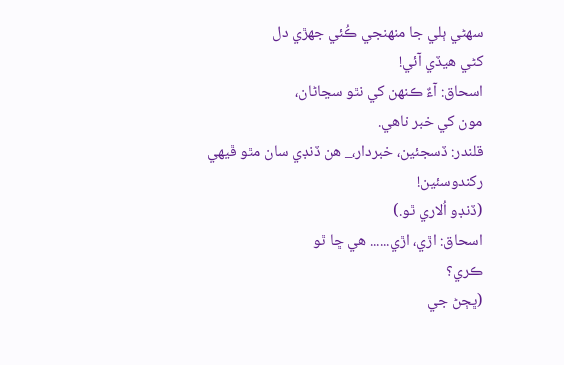سهڻي ٻلي جا منهنجي ڪُئي جهڙي دل
کڻي هيڏي آئي!
اسحاق: آءٌ ڪنهن کي نٿو سڃاڻان،
مون کي خبر ناهي.
قلندر: ڏسجئين، خبردار،_ هن ڏنڊي سان مٿو ڦيهي
رکندوسئين!
(ڏنڊو اُلاري ٿو.)
اسحاق: اڙي، اڙي...... هي ڇا ٿو
ڪري؟
(ڀڄڻ جي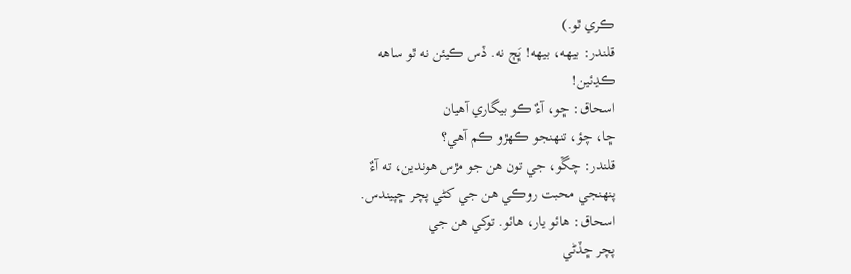ڪري ٿو.)
قلندر: بيهه، بيهه! ڀَڄ نه. ڏس ڪيئن نه ٿو ساهه
ڪڍئين!
اسحاق: ڇو، آءٌ ڪو بيگاري آهيان
ڇا، چؤ، تنهنجو ڪهڙو ڪم آهي؟
قلندر: چڱو، جي تون هن جو مڙس هوندين، ته آءٌ
پنهنجي محبت روڪي هن جي کڻي پچر ڇپيندس.
اسحاق: هائو يار، هائو. توکي هن جي
پچر ڇڏڻي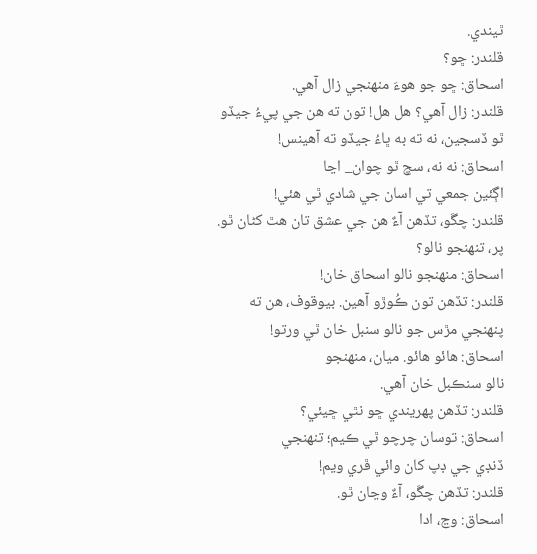ٿيندي.
قلندر: ڇو؟
اسحاق: ڇو جو هوءَ منهنجي زال آهي.
قلندر: زال آهي؟ هل هل! تون ته هن جي پيءُ جيڏو
ٿو ڏسجين، نه ته به ڀاءُ جيڏو ته آهينس!
اسحاق: نه نه، سچ ٿو چوان_ اڃا
اڳئين جمعي تي اسان جي شادي ٿي هئي!
قلندر: چڱو، تڏهن آءٌ هن جي عشق تان هٿ کڻان ٿو.
پر، تنهنجو نالو؟
اسحاق: منهنجو نالو اسحاق خان!
قلندر: تڏهن تون ڪُوڙو آهين. بيوقوف، هن ته
پنهنجي مڙس جو نالو سنبل خان ٿي ورتو!
اسحاق: هائو هائو. ميان، منهنجو
نالو سنڪبل خان آهي.
قلندر: تڏهن پهريندي ڇو نٿي ڇيئي؟
اسحاق: توسان چرچو ٿي ڪيم؛ تنهنجي
ڏنڊي جي ڊپ کان وائي ڦري ويم!
قلندر: تڏهن چڱو، آءٌ وڃان ٿو.
اسحاق: وڃ، ادا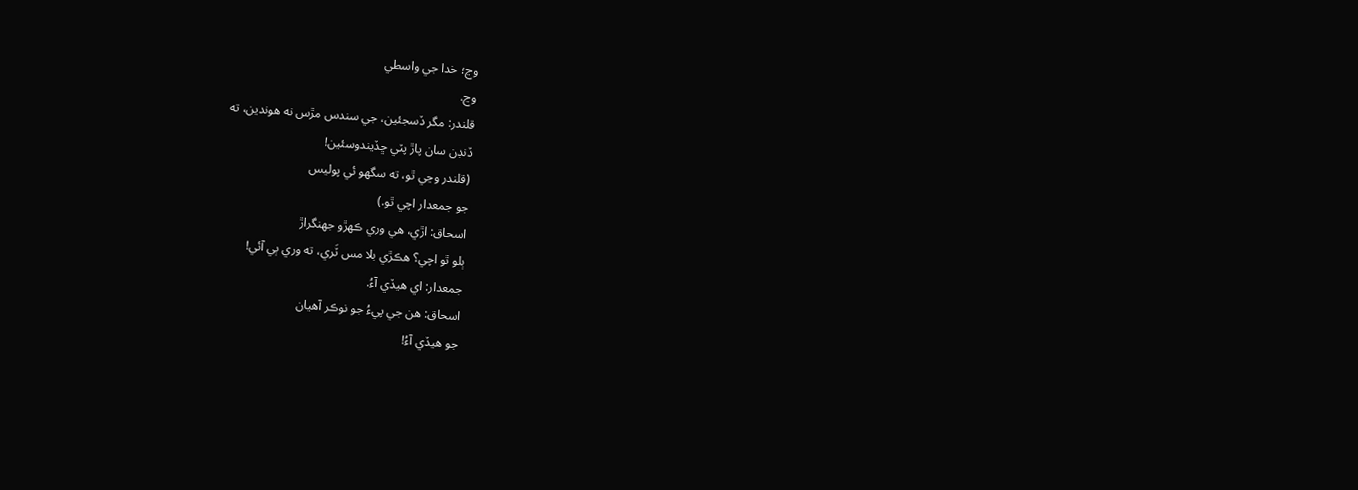وڃ؛ خدا جي واسطي
وڃ.
قلندر: مگر ڏسجئين، جي سندس مڙس نه هوندين، ته
ڏنڊن سان پاڙ پٽي ڇڏيندوسئين!
(قلندر وڃي ٿو، ته سگهو ئي پوليس
جو جمعدار اچي ٿو.)
اسحاق: اڙي، هي وري ڪهڙو جهنگراڙ
ٻلو ٿو اچي؟ هڪڙي بلا مس ٽَري، ته وري ٻي آئي!
جمعدار: اي هيڏي آءُ.
اسحاق: هن جي پيءُ جو نوڪر آهيان
جو هيڏي آءُ!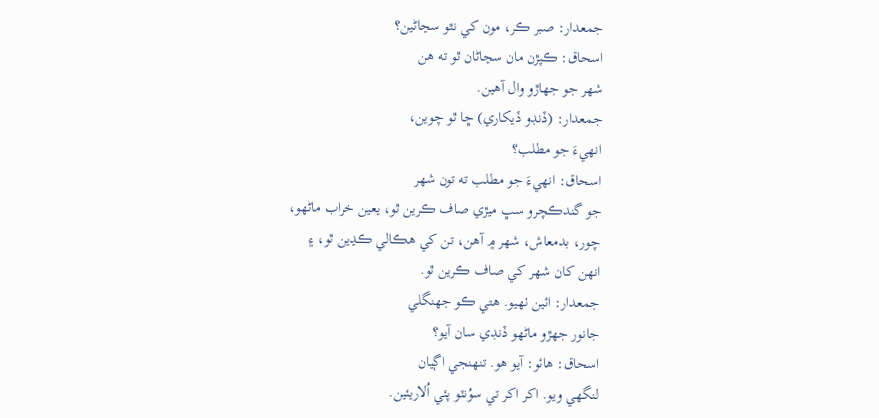جمعدار: صبر ڪر، مون کي نٿو سڃاڻين؟
اسحاق: ڪپڙن مان سڃاڻان ٿو ته هن
شهر جو جهاڙو وال آهين.
جمعدار: (ڏنڊو ڏيکاري) ڇا ٿو چوين،
انهيءَ جو مطلب؟
اسحاق: انهيءَ جو مطلب ته تون شهر
جو گندڪچرو سڀ ميڙي صاف ڪرين ٿو، يعين خراب ماڻهو،
چور، بدمعاش، شهر ۾ آهن، تن کي هڪالي ڪڍين ٿو، ۽
انهن کان شهر کي صاف ڪرين ٿو.
جمعدار: ائين ٺهيو. هتي ڪو جهنگلي
جانور جهڙو ماڻهو ڏنڊي سان آيو؟
اسحاق: هائو: آيو هو. تنهنجي اڳيان
لنگهي ويو. اکر اکر تي سوُنٽو پئي اُلاريئين.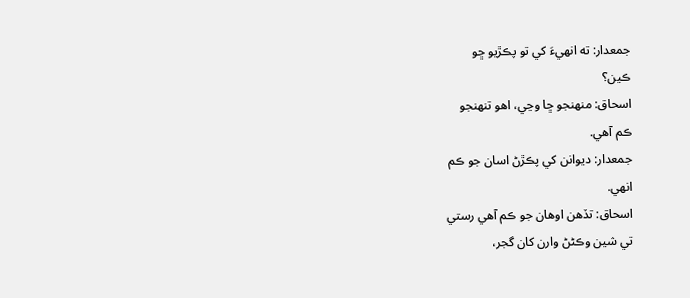جمعدار: ته انهيءَ کي تو پڪڙيو ڇو
ڪين؟
اسحاق: منهنجو ڇا وڃي، اهو تنهنجو
ڪم آهي.
جمعدار: ديوانن کي پڪڙڻ اسان جو ڪم
انهي.
اسحاق: تڏهن اوهان جو ڪم آهي رستي
تي شين وڪڻڻ وارن کان گجر،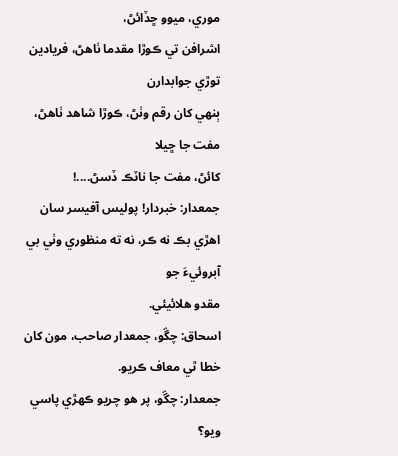موري، ميوو ڇڏائڻ،
اشرافن تي ڪوڙا مقدما ٺاهڻ، فريادين توڙي جوابدارن
ٻنهي کان رقم وٺڻ، ڪوڙا شاهد ٺاهڻ، مفت جا ڇيلا
کائڻ، مفت جا ناٽڪ ڏسڻ....!
جمعدار: خبردار! پوليس آفيسر سان
اهڙي بڪ نه ڪر، نه ته منظوري وٺي بي آبروئيءَ جو
مقدو هلائيئي.
اسحاق: چڱو، جمعدار صاحب، مون کان
خطا ٿي معاف ڪريو.
جمعدار: چڱو، پر هو چريو ڪهڙي پاسي
ويو؟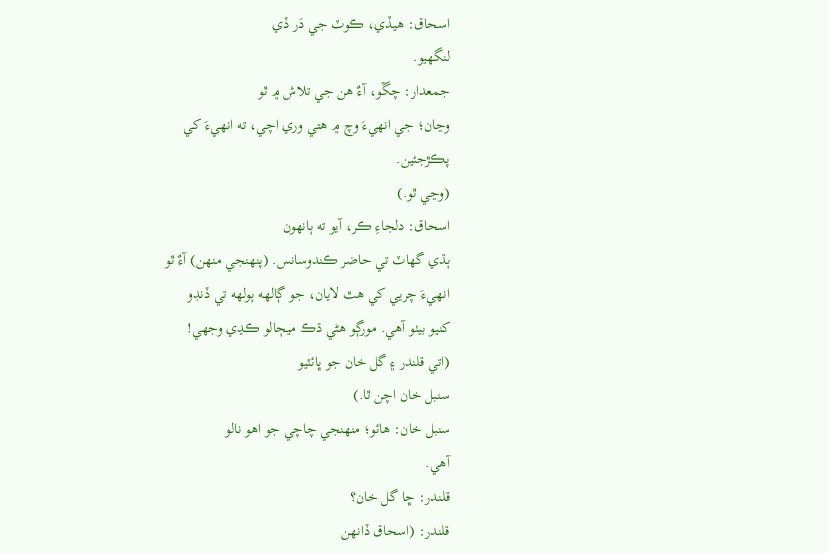اسحاق: هيڏي، ڪوٽ جي دَر ڏي
لنگهيو.
جمعدار: چڱو، آءٌ هن جي تلاش ۾ ٿو
وڃان؛ جي انهيءَ وچ ۾ هتي وري اچي، ته انهيءَ کي
پڪڙجئين.
(وڃي ٿو.)
اسحاق: دلجاءِ ڪر، آيو ته ٻانهون
ٻڌي گهاٽ تي حاضر ڪندوسانس. (پنهنجي منهن) آءٌ ٿو
انهيءَ چريي کي هٿ لايان، جو ڳالهه ٻولهه تي ڏنڊو
کنيو بيٺو آهي. مورڳو هڻي ڌڪ ميڄالو ڪڍي وجهي!
(اتي قلندر ۽ گل خان جو ڀائٽيو
سنبل خان اچن ٿا.)
سنبل خان: هائو؛ منهنجي چاچي جو اهو نالو
آهي.
قلندر: ڇا گل خان؟
قلندر: (اسحاق ڏانهن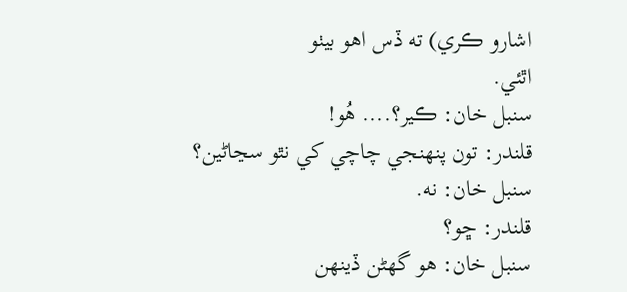اشارو ڪري) ته ڏس اهو بيٺو
اٿئي.
سنبل خان: ڪير؟.... هُو!
قلندر: تون پنهنجي چاچي کي نٿو سڃاڻين؟
سنبل خان: نه.
قلندر: ڇو؟
سنبل خان: هو گهڻن ڏينهن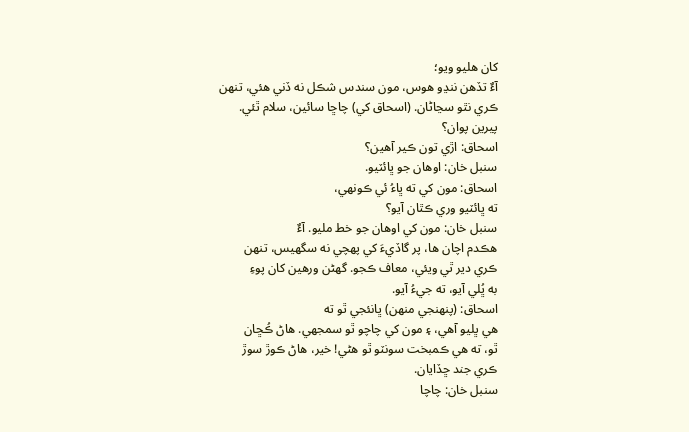کان هليو ويو؛
آءٌ تڏهن ننڍو هوس، مون سندس شڪل نه ڏني هئي، تنهن
ڪري نٿو سڃاڻان. (اسحاق کي) چاڇا سائين، سلام ٿئي.
پيرين پوان؟
اسحاق: اڙي تون ڪير آهين؟
سنبل خان: اوهان جو ڀائٽيو.
اسحاق: مون کي ته ڀاءُ ئي ڪونهي،
ته ڀائٽيو وري ڪٿان آيو؟
سنبل خان: مون کي اوهان جو خط مليو. آءٌ
هڪدم اچان ها، پر گاڏيءَ کي پهچي نه سگهيس، تنهن
ڪري دير ٿي ويئي، معاف ڪجو. گهڻن ورهين کان پوءِ
به ڀُلي آيو، ته جيءُ آيو.
اسحاق: (پنهنجي منهن) ڀانئجي ٿو ته
هي ڀليو آهي، ۽ مون کي چاچو ٿو سمجهي. هاڻ ڪُڇان
ٿو، ته هي ڪمبخت سونٽو ٿو هڻي! خير، هاڻ ڪوڙ سوڙ
ڪري جند ڇڏايان.
سنبل خان: چاچا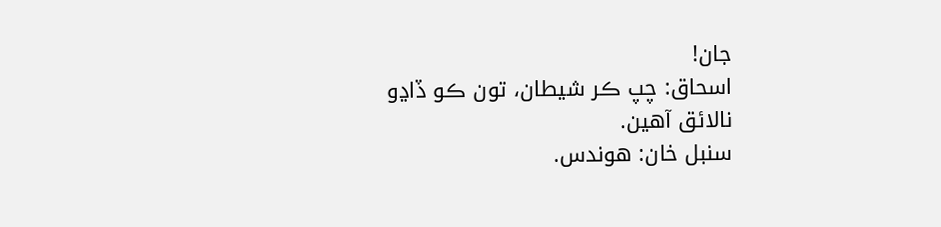جان!
اسحاق: چپ ڪر شيطان، تون ڪو ڏاڍو
نالائق آهين.
سنبل خان: هوندس.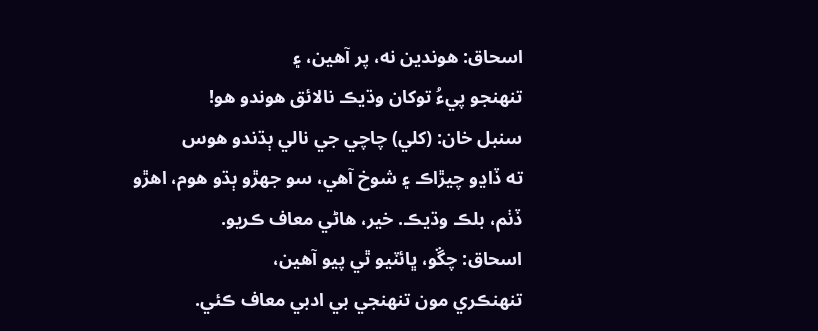اسحاق: هوندين نه، پر آهين، ۽
تنهنجو پيءُ توکان وڌيڪ نالائق هوندو هو!
سنبل خان: (کلي) چاچي جي نالي ٻڌندو هوس
ته ڏاڍو چيڙاڪ ۽ شوخ آهي، سو جهڙو ٻڌو هوم، اهڙو
ڏٺم، بلڪ وڌيڪ. خير، هاڻي معاف ڪريو.
اسحاق: چڱو، ڀائٽيو ٿي پيو آهين،
تنهنڪري مون تنهنجي بي ادبي معاف ڪئي.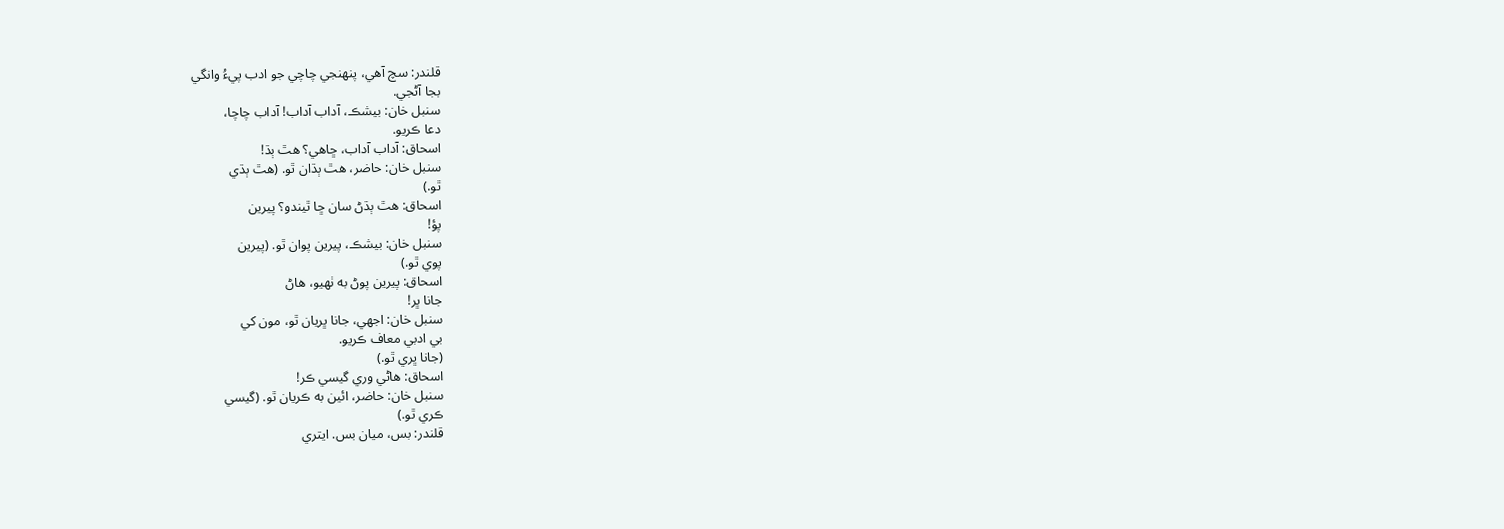قلندر: سچ آهي، پنهنجي چاچي جو ادب پيءُ وانگي
بجا آڻجي.
سنبل خان: بيشڪ، آداب آداب! آداب چاچا،
دعا ڪريو.
اسحاق: آداب آداب، ڇاهي؟ هٿ ٻڌ!
سنبل خان: حاضر، هٿ ٻڌان ٿو. (هٿ ٻڌي
ٿو.)
اسحاق: هٿ ٻڌڻ سان ڇا ٿيندو؟ پيرين
پؤ!
سنبل خان: بيشڪ، پيرين پوان ٿو. (پيرين
پوي ٿو.)
اسحاق: پيرين پوڻ به ٺهيو، هاڻ
جانا ڀر!
سنبل خان: اجهي، جانا ڀريان ٿو، مون کي
بي ادبي معاف ڪريو.
(جانا ڀري ٿو.)
اسحاق: هاڻي وري گيسي ڪر!
سنبل خان: حاضر، ائين به ڪريان ٿو. (گيسي
ڪري ٿو.)
قلندر: بس، ميان بس. ايتري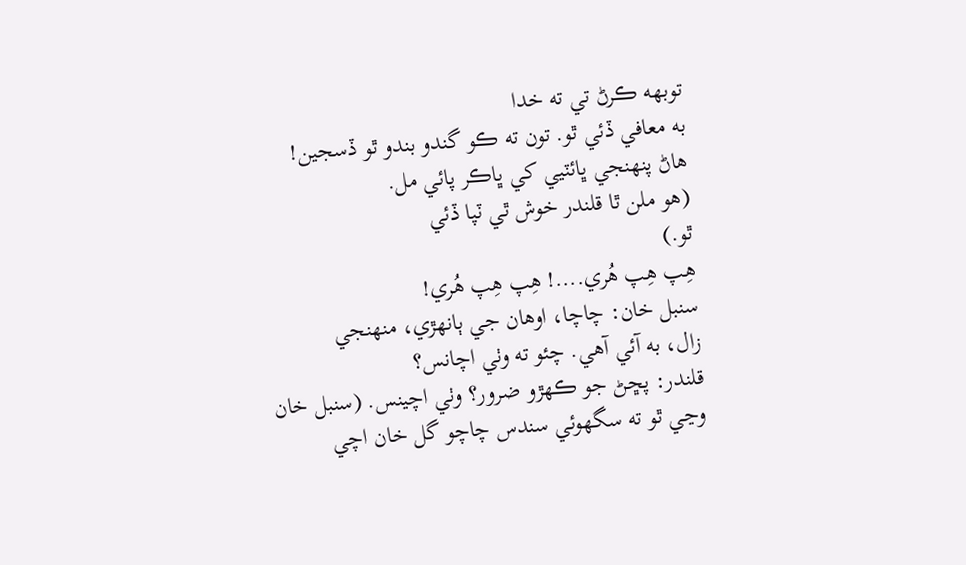توبهه ڪرڻ تي ته خدا
به معافي ڏئي ٿو. تون ته ڪو گندو بندو ٿو ڏسجين!
هاڻ پنهنجي ڀائٽيي کي ڀاڪر پائي مل.
(هو ملن ٿا قلندر خوش ٿي ٽپا ڏئي
ٿو.)
هِپ هِپ هُري....! هِپ هِپ هُري!
سنبل خان: چاچا، اوهان جي ٻانهڙي، منهنجي
زال، به آئي آهي. چئو ته وٺي اچانس؟
قلندر: پڇڻ جو ڪهڙو ضرور؟ وٺي اچينس. (سنبل خان
وڃي ٿو ته سگهوئي سندس چاچو گل خان اچي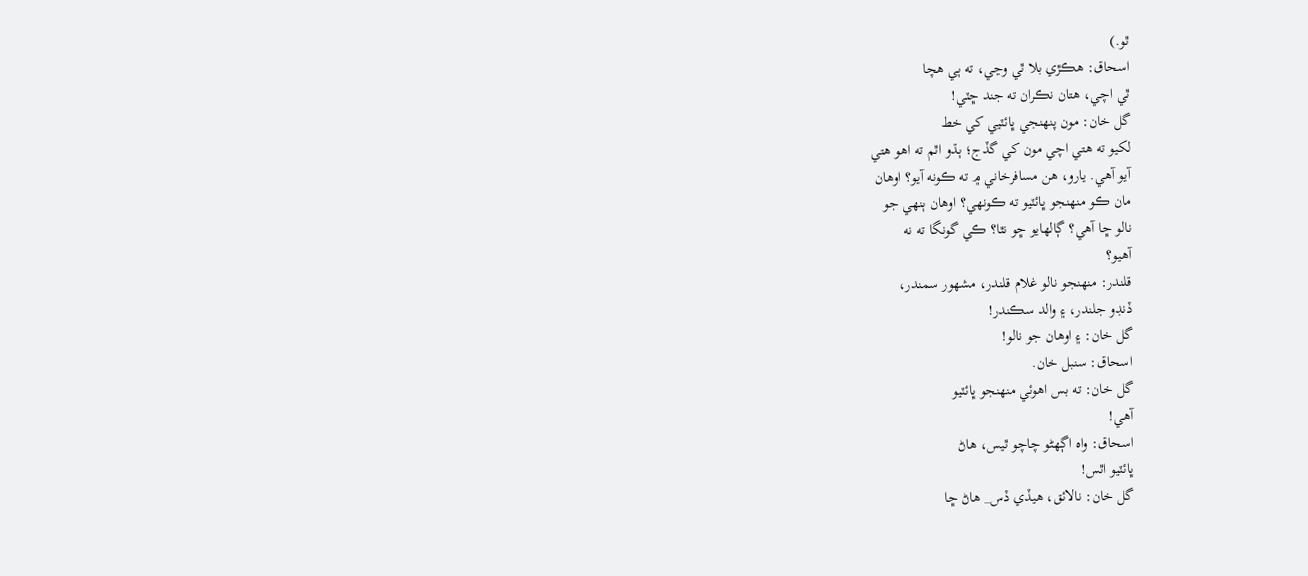ٿو.)
اسحاق: هڪڙي بلا ٿي وڃي، ته ٻي هچا
ٿي اچي، هتان نڪران ته جند ڇٽي!
گل خان: مون پنهنجي ڀائٽيي کي خط
لکيو ته هتي اچي مون کي گڏج؛ ٻڌو اٿم ته اهو هتي
آيو آهي. يارو، هن مسافرخاني ۾ ته ڪونه آيو؟ اوهان
مان ڪو منهنجو ڀائٽيو ته ڪونهي؟ اوهان ٻنهي جو
نالو ڇا آهي؟ ڳالهايو ڇو نٿا؟ ڪي گونگا ته نه
آهيو؟
قلندر: منهنجو نالو غلام قلندر، مشهور سمندر،
ڏنڊو جلندر، ۽ والد سڪندر!
گل خان: ۽ اوهان جو نالو!
اسحاق: سنبل خان.
گل خان: ته بس اهوئي منهنجو ڀائٽيو
آهي!
اسحاق: واه اڳهڻو چاچو ٿيس، هاڻ
ڀائٽيو اٿس!
گل خان: نالائق، هيڏي ڏس_ هاڻ ڇا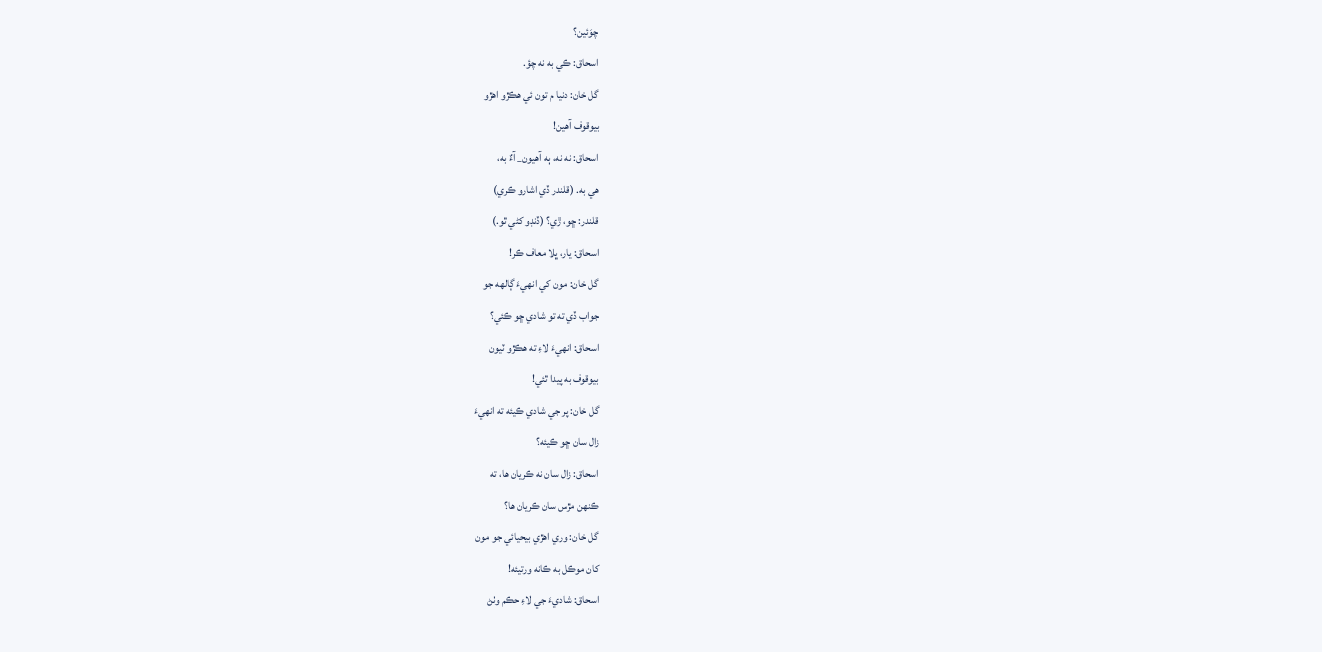چوَئين؟
اسحاق: ڪي به نه چؤ.
گل خان: دنيا م تون ئي هڪڙو اهڙو
بيوقوف آهين!
اسحاق: نه نه، ٻه آهيون_ آءٌ به،
هي به. (قلندر ڏي اشارو ڪري)
قلندر: ڇو، ڙي؟ (ڏنڊو کڻي ٿو.)
اسحاق: يار، ڀلا معاف ڪر!
گل خان: مون کي انهيءَ ڳالهه جو
جواب ڏي ته تو شادي ڇو ڪئي؟
اسحاق: انهيءَ لاءِ ته هڪڙو ٽيون
بيوقوف به پيدا ٿئي!
گل خان: پر جي شادي ڪيئه ته انهيءَ
زال سان ڇو ڪيئه؟
اسحاق: زال سان نه ڪريان ها، ته
ڪنهن مڙس سان ڪريان ها؟
گل خان: وري اهڙي بيحيائي جو مون
کان موڪل به ڪانه ورتيئه!
اسحاق: شاديءَ جي لاءِ حڪم وٺڻ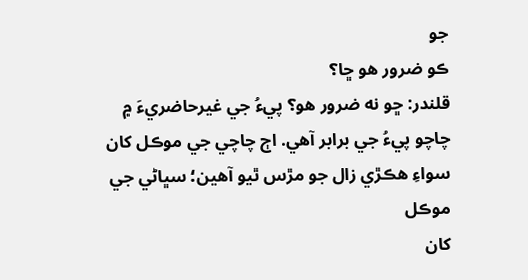جو
ڪو ضرور هو ڇا؟
قلندر: ڇو نه ضرور هو؟ پيءُ جي غيرحاضريءَ ۾
چاچو پيءُ جي برابر آهي. اڄ چاچي جي موڪل کان
سواءِ هڪڙي زال جو مڙس ٿيو آهين؛ سڀاڻي جي موڪل
کان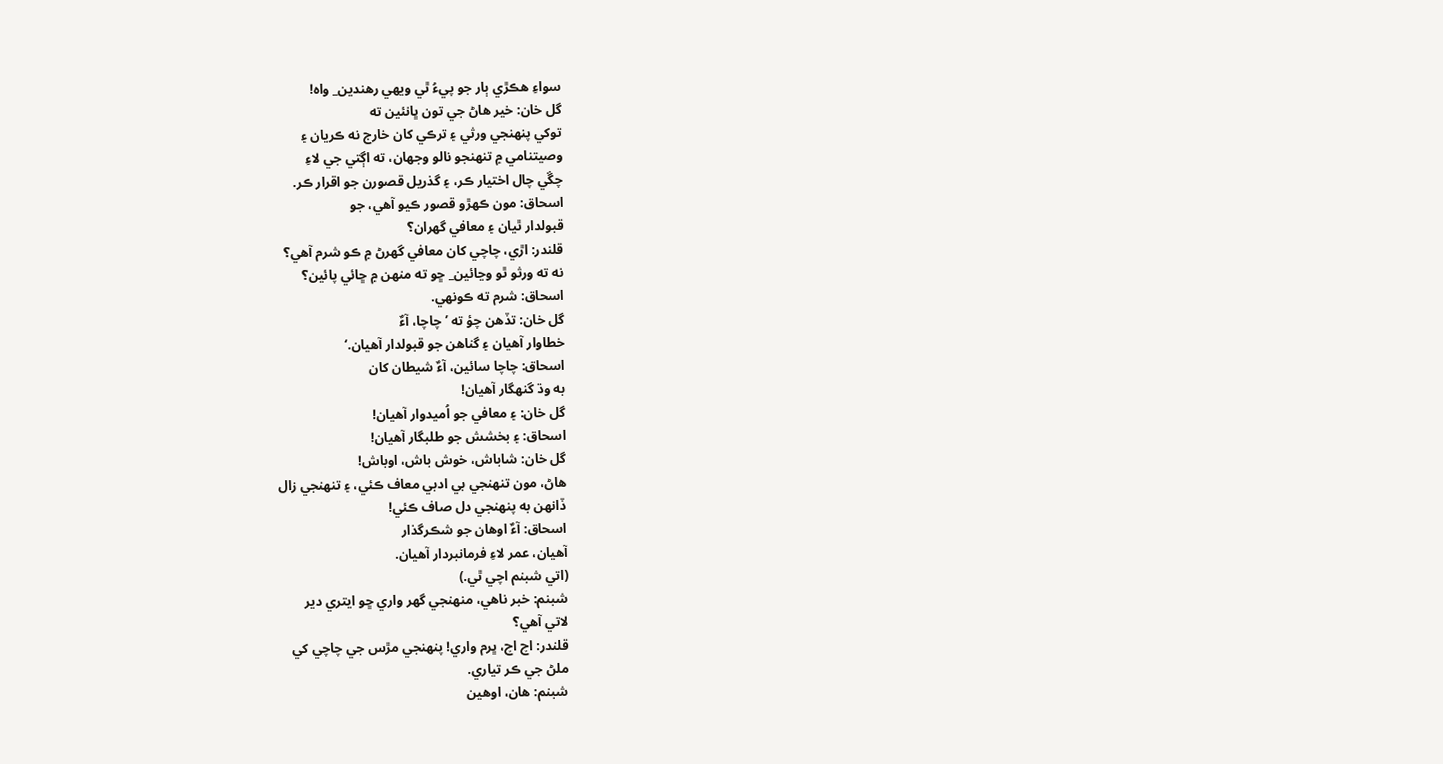سواءِ هڪڙي ٻار جو پيءُ ٿي ويهي رهندين_ واه!
گل خان: خير هاڻ جي تون ڀانئين ته
توکي پنهنجي ورثي ۽ ترڪي کان خارج نه ڪريان ۽
وصيتنامي ۾ تنهنجو نالو وجهان، ته اڳتي جي لاءِ
چڱي چال اختيار ڪر، ۽ گذريل قصورن جو اقرار ڪر.
اسحاق: مون ڪهڙو قصور ڪيو آهي، جو
قبولدار ٿيان ۽ معافي گهران؟
قلندر: اڙي، چاچي کان معافي گهرڻ ۾ ڪو شرم آهي؟
نه ته ورثو ٿو وڃائين_ ڇو ته منهن ۾ ڇائي پائين؟
اسحاق: شرم ته ڪونهي.
گل خان: تڏهن چؤ ته ’چاچا، آءٌ
خطاوار آهيان ۽ گناهن جو قبولدار آهيان.‘
اسحاق: چاچا سائين، آءٌ شيطان کان
به وڌ گنهگار آهيان!
گل خان: ۽ معافي جو اُميدوار آهيان!
اسحاق: ۽ بخشش جو طلبگار آهيان!
گل خان: شاباش، خوش باش، اوباش!
هاڻ، مون تنهنجي بي ادبي معاف ڪئي، ۽ تنهنجي زال
ڏانهن به پنهنجي دل صاف ڪئي!
اسحاق: آءٌ اوهان جو شڪرگذار
آهيان، عمر لاءِ فرمانبردار آهيان.
(اتي شبنم اچي ٿي.)
شبنم: خبر ناهي، منهنجي گهر واري ڇو ايتري دير
لاتي آهي؟
قلندر: اچ اچ، ڀرم واري! پنهنجي مڙس جي چاچي کي
ملڻ جي ڪر تياري.
شبنم: هان، اوهين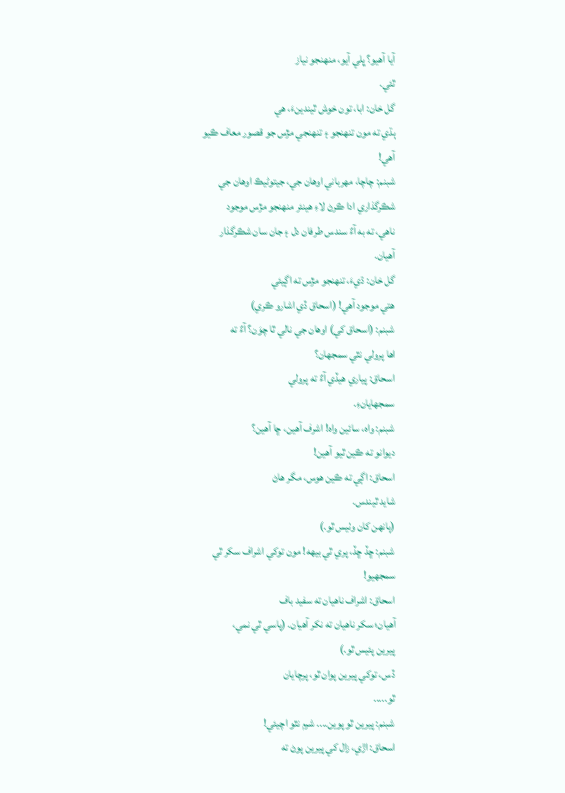آيا آهيو؟ ڀلي آيو، منهنجو نياز
ٿئي.
گل خان: ابا، تون خوش ٿيندينءَ، هي
ٻڌي ته مون تنهنجو ۽ تنهنجي مڙس جو قصور معاف ڪيو
آهي!
شبنم: چاچا، مهرباني اوهان جي، جيتوڻيڪ اوهان جي
شڪرگذاري ادا ڪرڻ لاءِ هينئر منهنجو مڙس موجود
ناهي، ته به آءٌ سندس طرفان دل ۽ جان سان شڪرگذار
آهيان.
گل خان: ڌيءَ، تنهنجو مڙس ته اڳيئي
هتي موجود آهي! (اسحاق ڏي اشارو ڪري)
شبنم: (اسحاق کي) اوهان جي نالي ٿا چوَن؟ آءٌ ته
اها پرولي نٿي سمجهان؟
اسحاق: پياري هيڏي آءٌ ته پرولي
سمجهايانءِ.
شبنم: واه، سائين واه! اشرف آهين، ڇا آهين؟
ديوانو ته ڪين ٿيو آهين!
اسحاق: اڳي ته ڪين هوس، مگر هاڻ
شايد ٿيندس.
(ٻانهن کان وٺيس ٿو.)
شبنم: ڇڏ ڇڏ، پري ٿي بيهه! مون توکي اشراف سکر ٿي
سمجهيو!
اسحاق: اشراف ناهيان ته سفيد باف
آهيان؛ سکر ناهيان ته نکر آهيان. (پاسي ٿي نمي،
پيرين پئيس ٿو.)
ڏس، توکي پيرين پوان ٿو، پرچايان
ٿو.....
شبنم: پيرين ٿو پوين.... شرم نٿو اچيئي!
اسحاق: اڙي، زال کي پيرين پوڻ ته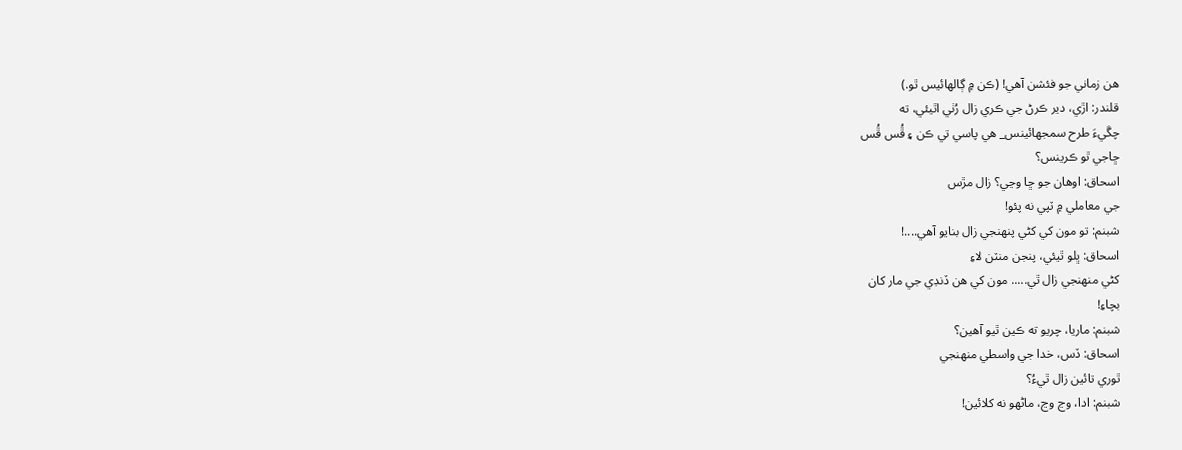هن زماني جو فئشن آهي! (ڪن ۾ ڳالهائيس ٿو.)
قلندر: اڙي، دير ڪرڻ جي ڪري زال رُٺي اٿيئي، ته
چڱيءَ طرح سمجهائينس_ هي پاسي تي ڪن ۽ ڦُس ڦُس
ڇاجي ٿو ڪرينس؟
اسحاق: اوهان جو ڇا وڃي؟ زال مڙس
جي معاملي ۾ ٽپي نه پئو!
شبنم: تو مون کي کڻي پنهنجي زال بنايو آهي....!
اسحاق: ڀلو ٿيئي، پنجن منٽن لاءِ
کڻي منهنجي زال ٿي..... مون کي هن ڏنڊي جي مار کان
بچاءِ!
شبنم: ماريا، چريو ته ڪين ٿيو آهين؟
اسحاق: ڏس، خدا جي واسطي منهنجي
ٿوري تائين زال ٿيءُ؟
شبنم: ادا، وڃ وڃ، ماڻهو نه کلائين!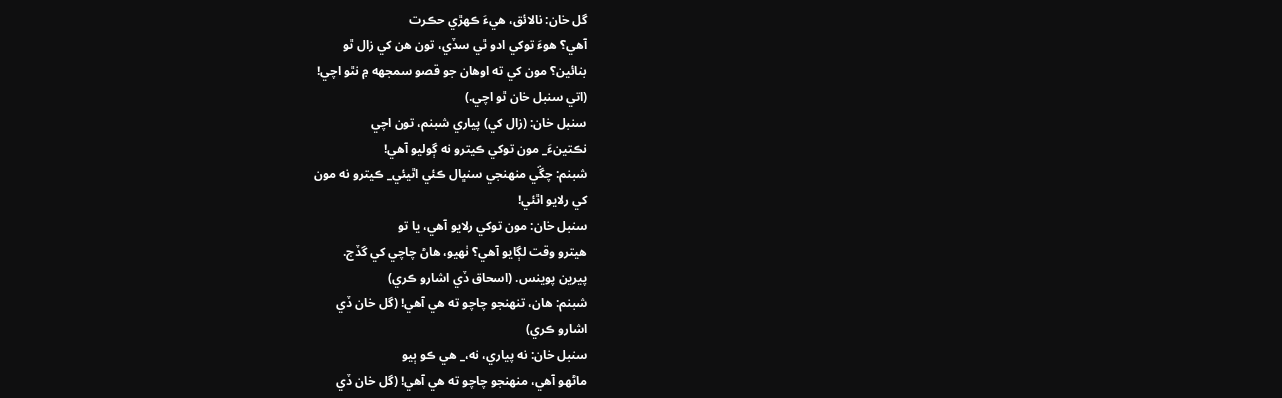گل خان: نالائق، هيءَ ڪهڙي حڪرت
آهي؟ هوءَ توکي ادو ٿي سڏي، تون هن کي زال ٿو
بنائين؟ مون کي ته اوهان جو قصو سمجهه ۾ نٿو اچي!
(اتي سنبل خان ٿو اچي.)
سنبل خان: (زال کي) پياري شبنم، تون اچي
نڪتينءَ_ مون توکي ڪيترو نه ڳوليو آهي!
شبنم: چڱي منهنجي سنڀال ڪئي اٿيئي_ ڪيترو نه مون
کي رلايو اٿئي!
سنبل خان: مون توکي رلايو آهي، يا تو
هيترو وقت لڳايو آهي؟ ٺهيو، هاڻ چاچي کي گڏج.
پيرين پوينس. (اسحاق ڏي اشارو ڪري)
شبنم: هان، تنهنجو چاچو ته هي آهي! (گل خان ڏي
اشارو ڪري)
سنبل خان: نه پياري، نه،_ هي ڪو ٻيو
ماڻهو آهي، منهنجو چاچو ته هي آهي! (گل خان ڏي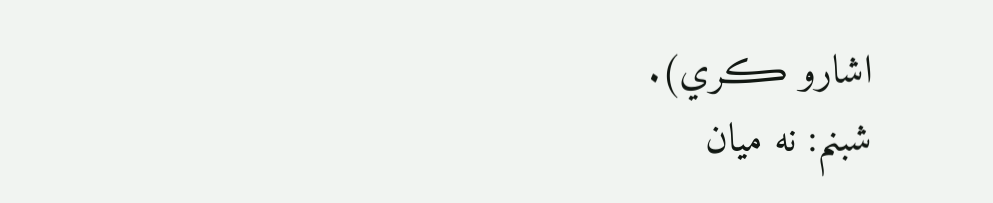اشارو ڪري).
شبنم: نه ميان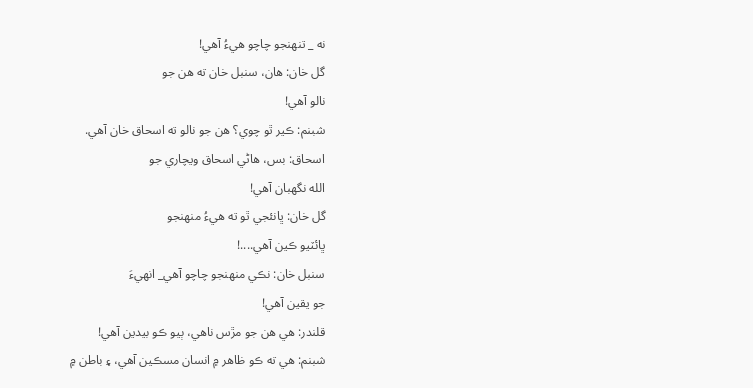نه _ تنهنجو چاچو هيءُ آهي!
گل خان: هان، سنبل خان ته هن جو
نالو آهي!
شبنم: ڪير ٿو چوي؟ هن جو نالو ته اسحاق خان آهي.
اسحاق: بس، هاڻي اسحاق ويچاري جو
الله نگهبان آهي!
گل خان: ڀانئجي ٿو ته هيءُ منهنجو
ڀائٽيو ڪين آهي....!
سنبل خان: نڪي منهنجو چاچو آهي_ انهيءَ
جو يقين آهي!
قلندر: هي هن جو مڙس ناهي، ٻيو ڪو بيدين آهي!
شبنم: هي ته ڪو ظاهر ۾ انسان مسڪين آهي، ۽ باطن ۾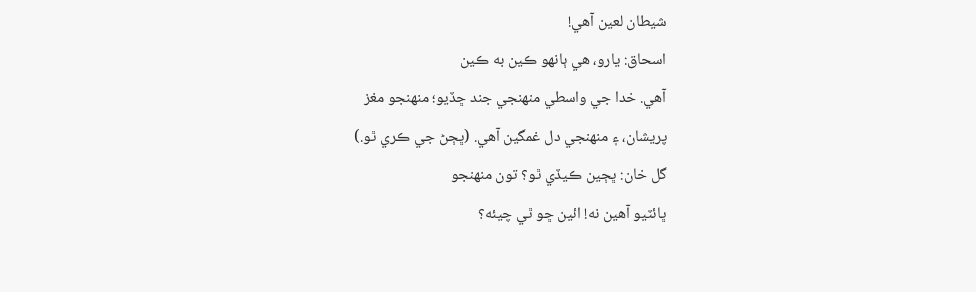شيطان لعين آهي!
اسحاق: يارو، هي ٻانهو ڪين به ڪين
آهي. خدا جي واسطي منهنجي جند ڇڏيو؛ منهنجو مغز
پريشان، ۽ منهنجي دل غمگين آهي. (ڀڄڻ جي ڪري ٿو.)
گل خان: ڀڄين ڪيڏي ٿو؟ تون منهنجو
ڀائٽيو آهين نه! ائين ڇو ٿي چيئه؟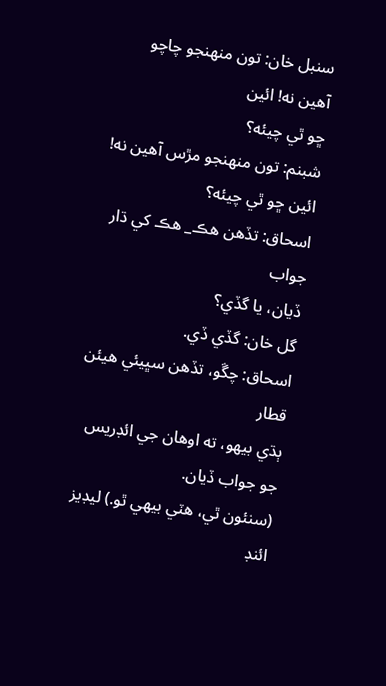سنبل خان: تون منهنجو چاچو آهين نه! ائين
ڇو ٿي چيئه؟
شبنم: تون منهنجو مڙس آهين نه! ائين ڇو ٿي چيئه؟
اسحاق: تڏهن هڪ_ هڪ کي ڌار جواب
ڏيان، يا گڏي؟
گل خان: گڏي ڏي.
اسحاق: چڱو، تڏهن سڀيئي هيئن قطار
ٻڌي بيهو، ته اوهان جي ائڊريس جو جواب ڏيان.
(سنئون ٿي، هٽي بيهي ٿو.) ليڊيز ائنڊ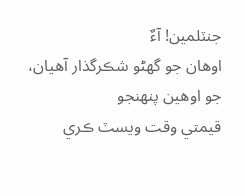جنٽلمين! آءٌ
اوهان جو گهڻو شڪرگذار آهيان، جو اوهين پنهنجو
قيمتي وقت ويسٽ ڪري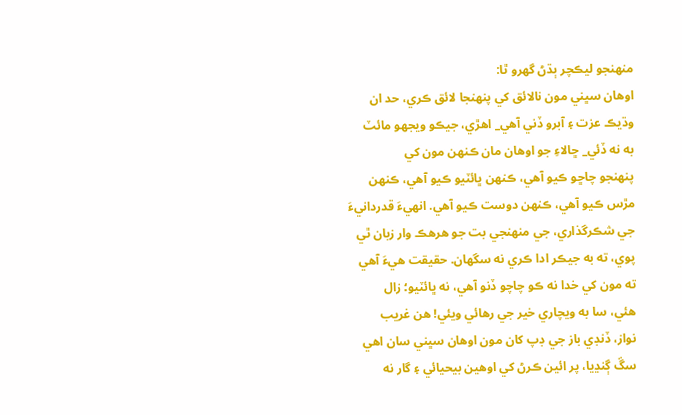منهنجو ليڪچر ٻڌڻ گهرو ٿا:
اوهان سڀني مون نالائق کي پنهنجا لائق ڪري، حد ان
وڌيڪ عزت ۽ آبرو ڏني آهي_ اهڙي، جيڪو ويجهو مائٽ
به نه ڏئي_ ڇالاءِ جو اوهان مان ڪنهن مون کي
پنهنجو چاڇو ڪيو آهي، ڪنهن ڀائٽيو ڪيو آهي، ڪنهن
مڙس ڪيو آهي، ڪنهن دوست ڪيو آهي. انهيءَ قدردانيءَ
جي شڪرگذاري، جي منهنجي بت جو هرهڪ وار زبان ٿي
پوي، ته به جيڪر ادا ڪري نه سگهان. حقيقت هيءَ آهي
ته مون کي خدا نه ڪو چاچو ڏنو آهي، نه ڀائٽيو؛ زال
هئي، سا به ويچاري خير جي رهائي ويئي! هن غريب
نواز، ڏنڊي باز جي ڊپ کان مون اوهان سڀني سان اهي
سڱ ڳنڍيا، پر ائين ڪرڻ کي اوهين بيحيائي ۽ گار نه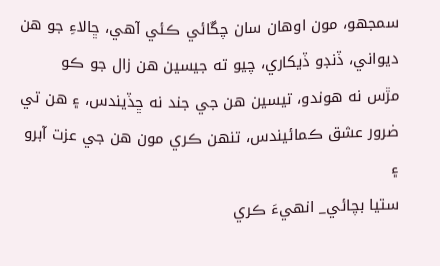سمجهو، مون اوهان سان چڱائي ڪئي آهي، ڇالاءِ جو هن
ديواني، ڏنڊو ڏيکاري، چيو ته جيسين هن زال جو ڪو
مڙس نه هوندو، تيسين هن جي جند نه ڇڏيندس، ۽ هن تي
ضرور عشق ڪمائيندس، تنهن ڪري مون هن جي عزت آبرو ۽
ستيا بچائي_ انهيءَ ڪري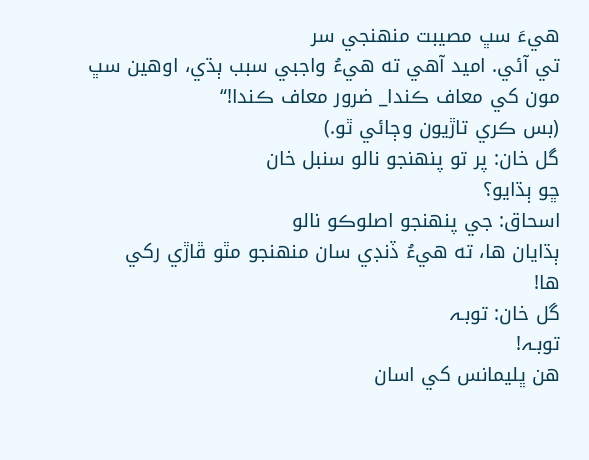هيءَ سڀ مصيبت منهنجي سر
تي آئي. اميد آهي ته هيءُ واجبي سبب ٻڌي، اوهين سڀ
مون کي معاف ڪندا_ ضرور معاف ڪندا!“
(بس ڪري تاڙيون وڄائي ٿو.)
گل خان: پر تو پنهنجو نالو سنبل خان
ڇو ٻڌايو؟
اسحاق: جي پنهنجو اصلوڪو نالو
ٻڌايان ها، ته هيءُ ڏنڊي سان منهنجو مٿو ڦاڙي رکي
ها!
گل خان: توبـہ
توبـہ!
هن ڀليمانس کي اسان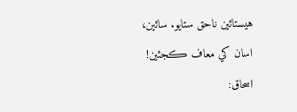هيستائين ناحق ستايو. سائين،
اسان کي معاف ڪجئين!
اسحاق: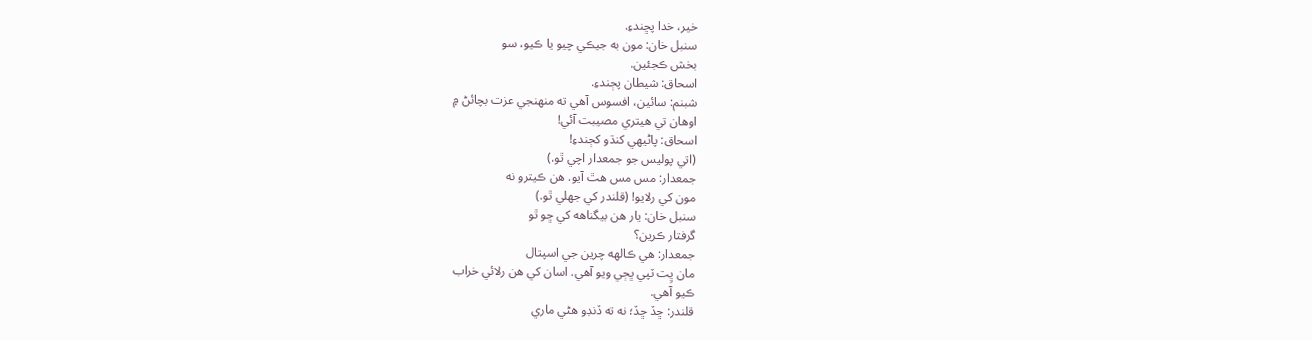خير، خدا پڇندءِ.
سنبل خان: مون به جيڪي چيو يا ڪيو، سو
بخش ڪجئين.
اسحاق: شيطان پڄندءِ.
شبنم: سائين، افسوس آهي ته منهنجي عزت بچائڻ ۾
اوهان تي هيتري مصيبت آئي!
اسحاق: پاڻيهي کنڌو کڄندءِ!
(اتي پوليس جو جمعدار اچي ٿو.)
جمعدار: مس مس هٿ آيو. هن ڪيترو نه
مون کي رلايو! (قلندر کي جهلي ٿو.)
سنبل خان: يار هن بيگناهه کي ڇو ٿو
گرفتار ڪرين؟
جمعدار: هي ڪالهه چرين جي اسپتال
مان ڀِت ٽپي ڀڄي ويو آهي. اسان کي هن رلائي خراب
ڪيو آهي.
قلندر: ڇڏ ڇڏ؛ نه ته ڏنڊو هڻي ماري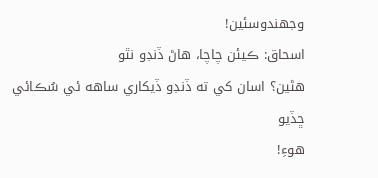وجهندوسئين!
اسحاق: ڪيئن چاچا، هاڻ ڏنڊو نٿو
هڻين؟ اسان کي ته ڏنڊو ڏيکاري ساهه ئي سُڪائي ڇڏيو
هوءِ!